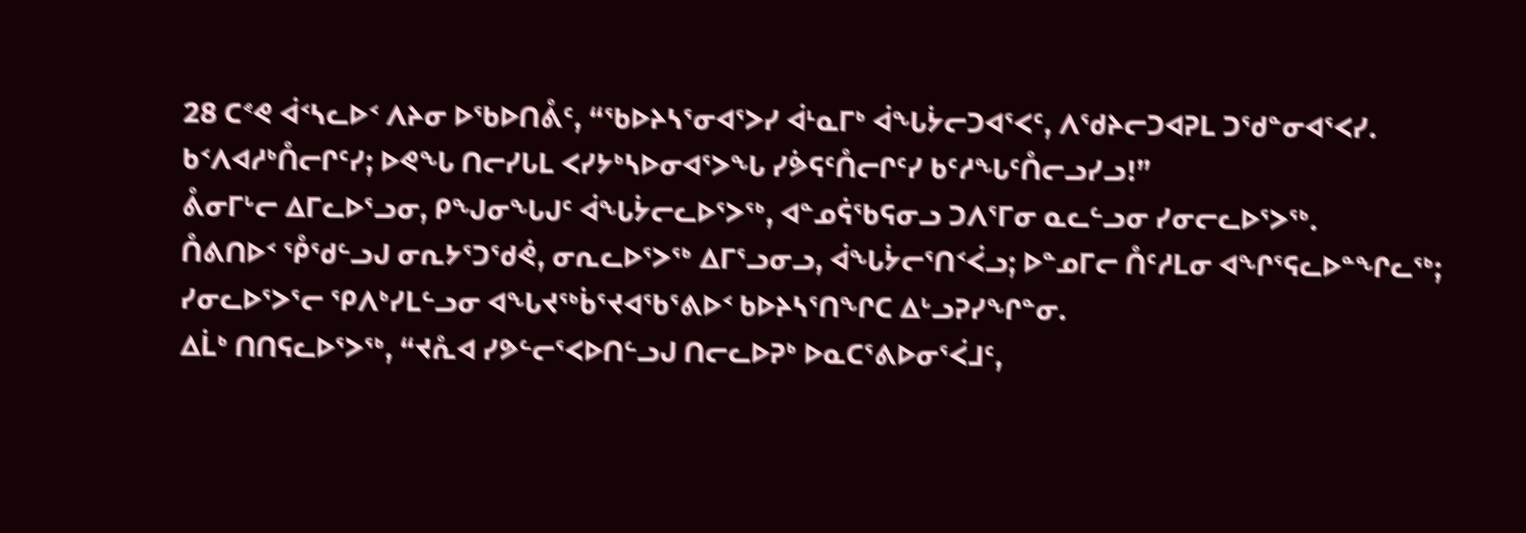28 ᑕᕝᕙ ᐋᑉᓴᓚᐅᑉ ᐱᔨᓂ ᐅᖃᐅᑎᕔᑦ, “ᖃᐅᔨᓴᕐᓂᐊᕐᐳᓯ ᐋᒻᓇᒥᒃ ᐋᖓᔮᓕᑐᐊᕐᐸᑦ, ᐱᖁᔨᓕᑐᐊᕈᒪ ᑐᖁᓐᓂᐊᕐᐸᓯ. ᑲᑉᐱᐊᓱᒃᑍᓕᒋᑦᓯ; ᐅᕙᖓ ᑎᓕᓯᒐᒪ ᐸᓯᔭᒃᓴᐅᓂᐊᕐᐳᖓ ᓯᕘᕋᑦᑍᓕᒋᑦᓯ ᑲᑦᓱᖓᑦᑍᓕᓗᓯᓗ!”
ᕔᓂᒥᒡᓕ ᐃᒥᓚᐅᕐᓗᓂ, ᑭᖑᓂᖓᒍᑦ ᐋᖓᔮᓕᓚᐅᕐᐳᖅ, ᐊᓐᓄᕌᖃᕋᓂᓗ ᑐᐱᕐᒥᓂ ᓇᓚᓪᓗᓂ ᓯᓂᓕᓚᐅᕐᐳᖅ.
ᑍᕕᑎᐅᑉ ᕾᖁᓪᓗᒍ ᓂᕆᔭᕐᑐᖁᕚ, ᓂᕆᓚᐅᕐᐳᖅ ᐃᒥᕐᓗᓂᓗ, ᐋᖓᔮᓕᕐᑎᑉᐹᓗ; ᐅᓐᓄᒥᓕ ᑍᑦᓱᒪᓂ ᐊᖏᕐᕋᓚᐅᓐᖏᓚᖅ; ᓯᓂᓚᐅᕐᐳᕐᓕ ᕿᐱᒃᓯᒪᓪᓗᓂ ᐊᖓᔪᖅᑳᕐᔪᐊᖃᕐᕕᐅᑉ ᑲᐅᔨᓴᕐᑎᖏᑕ ᐃᒡᓗᕈᓯᖏᓐᓂ.
ᐃᒫᒃ ᑎᑎᕋᓚᐅᕐᐳᖅ, “ᔪᕅᐊ ᓯᕗᓪᓕᕐᐸᐅᑎᓪᓗᒍ ᑎᓕᓚᐅᕈᒃ ᐅᓇᑕᕐᕕᐅᓂᕐᐹᒧᑦ,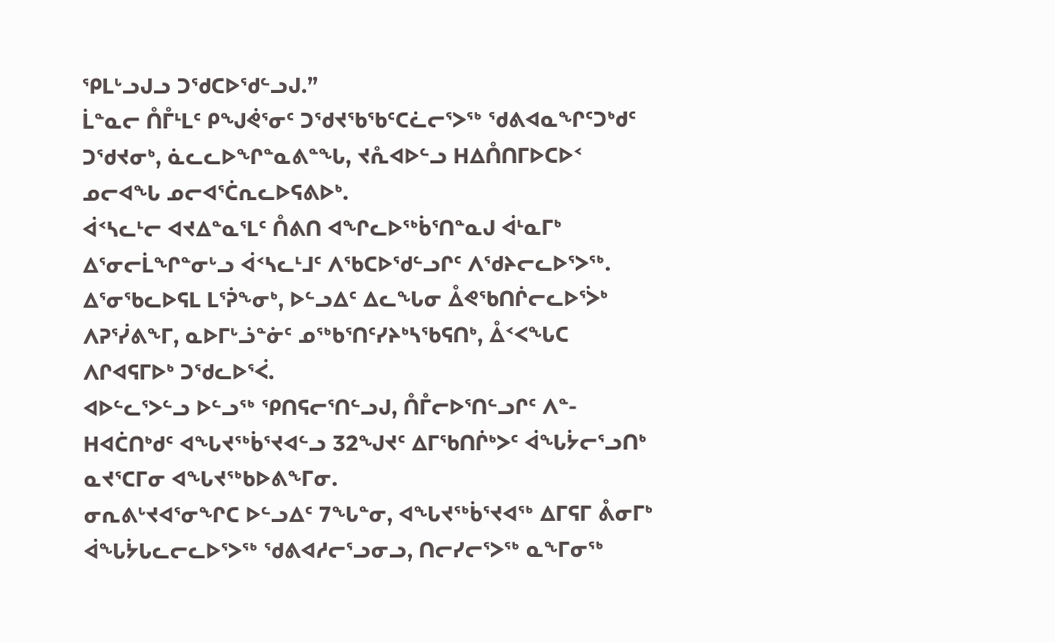ᕿᒪᒡᓗᒍᓗ ᑐᖁᑕᐅᖁᓪᓗᒍ.”
ᒫᓐᓇᓕ ᑍᒤᒻᒪᑦ ᑭᖑᕚᕐᓂᑦ ᑐᖁᔪᖃᖃᑦᑕᓛᓕᕐᐳᖅ ᖁᕕᐊᓇᖏᑦᑐᒃᑯᑦ ᑐᖁᔪᓂᒃ, ᓈᓚᓚᐅᖏᓐᓇᕕᓐᖓ, ᔪᕅᐊᐅᓪᓗ ᕼᐃᑍᑎᒥᐅᑕᐅᑉ ᓄᓕᐊᖓ ᓄᓕᐊᕐᑖᕆᓚᐅᕋᕕᐅᒃ.
ᐋᑉᓴᓚᒻᓕ ᐊᔪᐃᓐᓇᕐᒪᑦ ᑍᕕᑎ ᐊᖏᓚᐅᖅᑳᕐᑎᓐᓇᒍ ᐋᒻᓇᒥᒃ ᐃᕐᓂᓕᒫᖏᓐᓂᒡᓗ ᐋᑉᓴᓚᒻᒧᑦ ᐱᖃᑕᐅᖁᓪᓗᒋᑦ ᐱᖁᔨᓕᓚᐅᕐᐳᖅ.
ᐃᕐᓂᖃᓚᐅᕋᒪ ᒪᕐᕉᖕᓂᒃ, ᐅᓪᓗᐃᑦ ᐃᓚᖓᓂ ᐂᕙᖃᑎᒌᓕᓚᐅᕐᐴᒃ ᐱᕈᕐᓰᕕᖕᒥ, ᓇᐅᒥᒡᓘᓐᓃᑦ ᓄᖅᑲᕐᑎᑦᓯᔨᒃᓴᖃᕋᑎᒃ, ᐂᑉᐸᖓᑕ ᐱᒋᐊᕋᒥᐅᒃ ᑐᖁᓚᐅᕐᐹ.
ᐊᐅᓪᓚᕐᐳᓪᓗ ᐅᓪᓗᖅ ᕿᑎᕋᓕᕐᑎᓪᓗᒍ, ᑍᒤᓕᐅᕐᑎᓪᓗᒋᑦ ᐱᓐ-ᕼᐊᑖᑎᒃᑯᑦ ᐊᖓᔪᖅᑳᕐᔪᐊᓪᓗ 32ᖑᔪᑦ ᐃᒥᖃᑎᒌᒃᐳᑦ ᐋᖓᔮᓕᕐᓗᑎᒃ ᓇᔪᕐᑕᒥᓂ ᐊᖓᔪᖅᑲᐅᕕᖕᒥᓂ.
ᓂᕆᕕᒡᔪᐊᕐᓂᖏᑕ ᐅᓪᓗᐃᑦ 7ᖓᓐᓂ, ᐊᖓᔪᖅᑳᕐᔪᐊᖅ ᐃᒥᕋᒥ ᕔᓂᒥᒃ ᐋᖓᔮᒐᓚᓕᓚᐅᕐᐳᖅ ᖁᕕᐊᓱᓕᕐᓗᓂᓗ, ᑎᓕᓯᓕᕐᐳᖅ ᓇᖕᒥᓂᖅ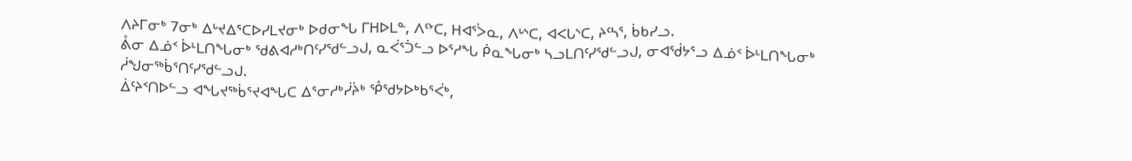ᐱᔨᒥᓂᒃ 7ᓂᒃ ᐃᒡᔪᐃᕐᑕᐅᓯᒪᔪᓂᒃ ᐅᑯᓂᖓ ᒥᕼᐅᒪᓐ, ᐱᑦᔾᑕ, ᕼᐊᕐᐴᓇ, ᐱᒡᔅᑕ, ᐊᐸᒐᔅᑕ, ᔨᑦᓴᕐ, ᑳᑲᓯᓗ.
ᕔᓂ ᐃᓅᑉ ᐆᒻᒪᑎᖓᓂᒃ ᖁᕕᐊᓱᒃᑎᑦᓯᖁᓪᓗᒍ, ᓇᐹᕐᑑᓪᓗ ᐅᕐᓱᖓ ᑮᓇᖓᓂᒃ ᓴᓗᒪᑎᑦᓯᖁᓪᓗᒍ, ᓂᐊᖂᔭᕐᓗ ᐃᓅᑉ ᐆᒻᒪᑎᖓᓂᒃ ᓲᖑᓂᖅᑳᕐᑎᑦᓯᖁᓪᓗᒍ.
ᐄᑦᔨᑉᑎᐅᓪᓗ ᐊᖓᔪᖅᑳᕐᔪᐊᖓᑕ ᐃᕐᓂᓱᒃᓰᔩᒃ ᕾᖁᔭᐅᒃᑲᕐᐹᒃ,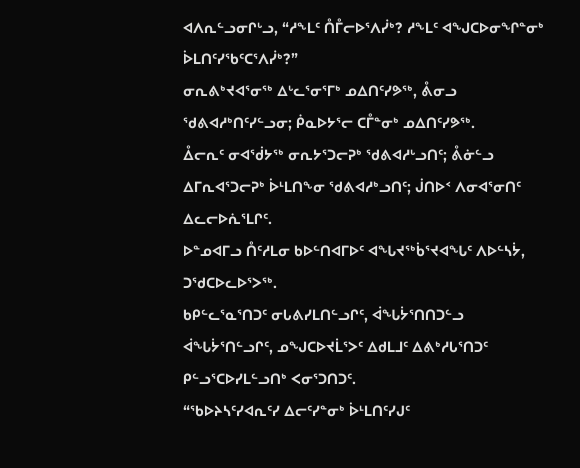ᐊᐱᕆᓪᓗᓂᒋᒡᓗ, “ᓱᖕᒪᑦ ᑍᒤᓕᐅᕐᐱᓰᒃ? ᓱᖕᒪᑦ ᐊᖑᑕᐅᓂᖏᓐᓂᒃ ᐆᒪᑎᑦᓯᖃᑦᑕᕐᐱᓰᒃ?”
ᓂᕆᕕᒃᔪᐊᕐᓂᖅ ᐃᒡᓚᕐᓂᕐᒥᒃ ᓄᐃᑎᑦᓯᕗᖅ, ᕔᓂᓗ ᖁᕕᐊᓱᒃᑎᑦᓯᓪᓗᓂ; ᑮᓇᐅᔭᕐᓕ ᑕᒤᓐᓂᒃ ᓄᐃᑎᑦᓯᕗᖅ.
ᐂᓕᕆᑦ ᓂᐊᖂᔭᖅ ᓂᕆᔭᕐᑐᓕᕈᒃ ᖁᕕᐊᓱᒡᓗᑎᑦ; ᕔᓃᓪᓗ ᐃᒥᕆᐊᕐᑐᓕᕈᒃ ᐆᒻᒪᑎᖕᓂ ᖁᕕᐊᓱᒃᓗᑎᑦ; ᒎᑎᐅᑉ ᐱᓂᐊᕐᓂᑎᑦ ᐃᓚᓕᐅᕇᕐᒪᒋᑦ.
ᐅᓐᓄᐊᒥᓗ ᑍᑦᓱᒪᓂ ᑲᐅᓪᑎᐊᒥᐅᑦ ᐊᖓᔪᖅᑳᕐᔪᐊᖓᑦ ᐱᐅᓪᓴᔮ, ᑐᖁᑕᐅᓚᐅᕐᐳᖅ.
ᑲᑭᓪᓚᕐᓇᕐᑎᑐᑦ ᓂᒐᕕᓯᒪᑎᓪᓗᒋᑦ, ᐋᖓᔮᕐᑎᑎᑐᓪᓗ ᐋᖓᔮᕐᑎᓪᓗᒋᑦ, ᓄᖑᑕᐅᔪᒫᕐᐳᑦ ᐃᑯᒪᒧᑦ ᐃᕕᒃᓱᒐᕐᑎᑐᑦ ᑭᓪᓗᕐᑕᐅᓯᒪᓪᓗᑎᒃ ᐸᓂᕐᑐᑎᑐᑦ.
“ᖃᐅᔨᓴᑦᓯᐊᕆᑦᓯ ᐃᓕᑦᓯᓐᓂᒃ ᐆᒻᒪᑎᑦᓯᒍᑦ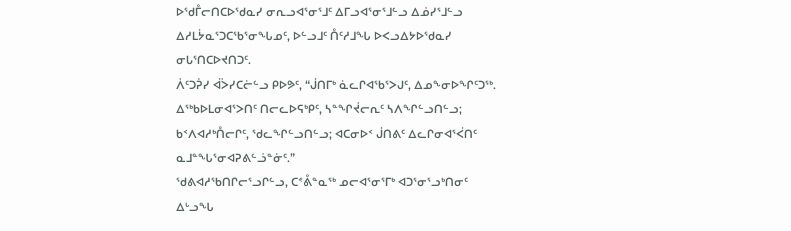ᐅᖁᒤᓕᑎᑕᐅᖁᓇᓯ ᓂᕆᓗᐊᕐᓂᕐᒧᑦ ᐃᒥᓗᐊᕐᓂᕐᒧᓪᓗ ᐃᓅᓯᕐᒧᓪᓗ ᐃᓱᒪᔮᓇᕐᑐᑕᖃᕐᓂᖓᓄᑦ, ᐅᓪᓗᒧᑦ ᑍᑦᓱᒧᖓ ᐅᐸᓗᐃᔭᐅᖁᓇᓯ ᓂᒐᕐᑎᑕᐅᔪᑎᑐᑦ.
ᐲᑦᑐᕉᓯ ᐋᐴᓯᑕᓖᓪᓗ ᑭᐅᕗᑦ, “ᒎᑎᒥᒃ ᓈᓚᒋᐊᖃᕐᐳᒍᑦ, ᐃᓄᖕᓂᐅᖏᑦᑐᖅ.
ᐃᖅᑲᐅᒪᓂᐊᕐᐳᑎᑦ ᑎᓕᓚᐅᕋᒃᑭᑦ, ᓴᓐᖏᔫᓕᕆᑦ ᓴᐱᖏᓪᓗᑎᓪᓗ; ᑲᑉᐱᐊᓱᒃᑍᓕᒋᑦ, ᖁᓚᖏᓪᓗᑎᓪᓗ; ᐊᑕᓂᐅᑉ ᒎᑎᕕᑦ ᐃᓚᒋᓂᐊᕐᐹᑎᑦ ᓇᒧᓐᖓᕐᓂᐊᕈᕕᓪᓘᓐᓃᑦ.”
ᖁᕕᐊᓱᖃᑎᒋᓕᕐᓗᒋᓪᓗ, ᑕᕝᕔᓐᓇᖅ ᓄᓕᐊᕐᓂᕐᒥᒃ ᐊᑐᕐᓂᕐᓗᒃᑎᓂᑦ ᐃᒡᓗᖓ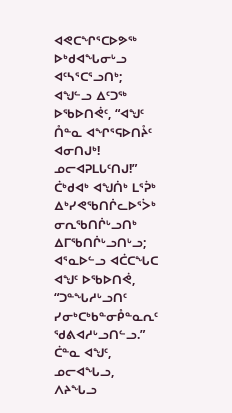ᐊᕙᑕᖏᕐᑕᐅᕗᖅ ᐅᒃᑯᐊᖓᓂᒡᓗ ᐊᑦᓴᕐᑕᕐᓗᑎᒃ; ᐊᖑᓪᓗ ᐃᑦᑐᖅ ᐅᖃᐅᑎᕚᑦ, “ᐊᖑᑦ ᑍᓐᓇ ᐊᖏᕐᕋᐅᑎᔧᑦ ᐊᓂᑎᒍᒃ! ᓄᓕᐊᕈᒪᒐᑦᑎᒍ!”
ᑖᒃᑯᐊᒃ ᐊᖑᑏᒃ ᒪᕐᕉᒃ ᐃᒃᓯᕙᖃᑎᒌᓚᐅᕐᐴᒃ ᓂᕆᖃᑎᒌᒡᓗᑎᒃ ᐃᒥᖃᑎᒌᒡᓗᑎᒡᓗ; ᐊᕐᓇᐅᓪᓗ ᐊᑖᑕᖓᑕ ᐊᖑᑦ ᐅᖃᐅᑎᕚ, “ᑐᓐᖓᓱᒡᓗᑎᑦ ᓯᓂᒃᑕᒃᑲᓐᓂᑬᓐᓇᕆᑦ ᖁᕕᐊᓱᒡᓗᑎᓪᓗ.”
ᑖᓐᓇ ᐊᖑᑦ, ᓄᓕᐊᖓᓗ, ᐱᔨᖓᓗ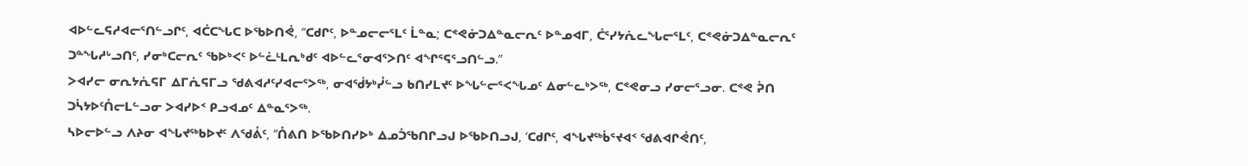ᐊᐅᓪᓚᕋᓱᐊᓕᕐᑎᓪᓗᒋᑦ, ᐊᑖᑕᖓᑕ ᐅᖃᐅᑎᕚ, “ᑕᑯᒋᑦ, ᐅᓐᓄᓕᓕᕐᒪᑦ ᒫᓐᓇ; ᑕᕝᕙᓃᑐᐃᓐᓇᓕᕆᑦ ᐅᓐᓄᐊᒥ, ᑖᕐᓯᔭᕇᓚᖓᓕᕐᒪᑦ, ᑕᕝᕙᓃᑐᐃᓐᓇᓕᕆᑦ ᑐᓐᖓᓱᒡᓗᑎᑦ, ᓯᓂᒃᑕᓕᕆᑦ ᖃᐅᒃᐸᑦ ᐅᓪᓛᒻᒪᕆᒃᑯᑦ ᐊᐅᓪᓚᕐᓂᐊᕐᐳᑎᑦ ᐊᖏᕐᕋᕐᓗᑎᓪᓗ.”
ᐳᐊᓯᓕ ᓂᕆᔭᕇᕋᒥ ᐃᒥᕇᕋᒥᓗ ᖁᕕᐊᓱᑦᓯᐊᓕᕐᐳᖅ, ᓂᐊᖂᔭᒃᓮᓪᓗ ᑲᑎᓯᒪᔪᑦ ᐅᖓᓪᓕᕐᐸᖓᓄᑦ ᐃᓂᓪᓚᒃᐳᖅ, ᑕᕝᕙᓂᓗ ᓯᓂᓕᕐᓗᓂ. ᑕᕝᕙ ᕉᑎ ᑐᓵᔭᐅᑦᑍᓕᒪᓪᓗᓂ ᐳᐊᓯᐅᑉ ᑭᓗᐊᓄᑦ ᐃᓐᓇᕐᐳᖅ.
ᓴᐅᓕᐅᓪᓗ ᐱᔨᓂ ᐊᖓᔪᖅᑲᐅᔪᑦ ᐱᖁᕔᑦ, “ᑍᕕᑎ ᐅᖃᐅᑎᓯᐅᒃ ᐃᓄᑑᖃᑎᒋᓗᒍ ᐅᖃᐅᑎᓗᒍ, ‘ᑕᑯᒋᑦ, ᐊᖓᔪᖅᑳᕐᔪᐊᑉ ᖁᕕᐊᒋᕚᑎᑦ,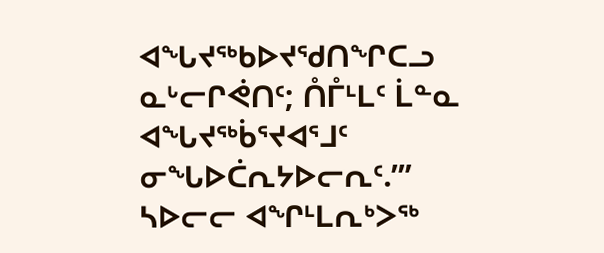ᐊᖓᔪᖅᑲᐅᔪᖁᑎᖏᑕᓗ ᓇᒡᓕᒋᕚᑎᑦ; ᑍᒤᒻᒪᑦ ᒫᓐᓇ ᐊᖓᔪᖅᑳᕐᔪᐊᕐᒧᑦ ᓂᖓᐅᑖᕆᔭᐅᓕᕆᑦ.’”
ᓴᐅᓕᓕ ᐊᖏᒻᒪᕆᒃᐳᖅ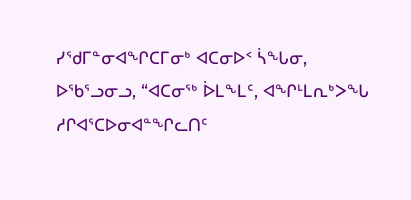ᓯᖁᒥᓐᓂᐊᖏᑕᒥᓂᒃ ᐊᑕᓂᐅᑉ ᓵᖓᓂ, ᐅᖃᕐᓗᓂᓗ, “ᐊᑕᓂᖅ ᐆᒪᖕᒪᑦ, ᐊᖏᒻᒪᕆᒃᐳᖓ ᓱᒋᐊᕐᑕᐅᓂᐊᓐᖏᓚᑎᑦ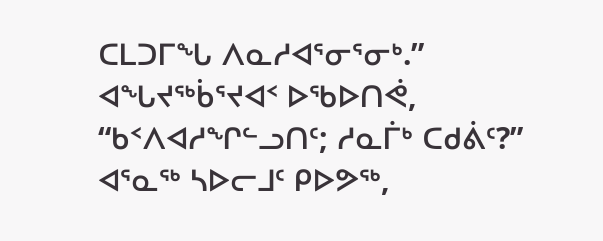ᑕᒪᑐᒥᖓ ᐱᓇᓱᐊᕐᓂᕐᓂᒃ.”
ᐊᖓᔪᖅᑳᕐᔪᐊᑉ ᐅᖃᐅᑎᕚ, “ᑲᑉᐱᐊᓱᖏᓪᓗᑎᑦ; ᓱᓇᒦᒃ ᑕᑯᕖᑦ?” ᐊᕐᓇᖅ ᓴᐅᓕᒧᑦ ᑭᐅᕗᖅ,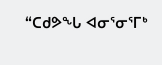“ᑕᑯᕗᖓ ᐊᓂᕐᓂᕐᒥᒃ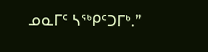ᓄᓇᒥᑦ ᓴᖅᑭᑦᑐᒥᒃ.”